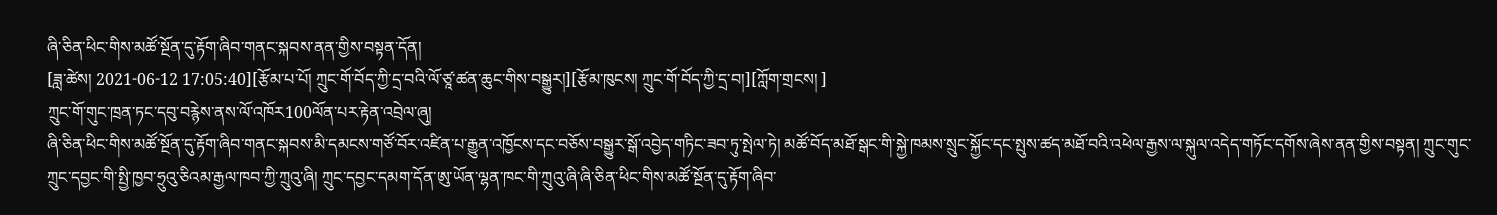ཞི་ཅིན་ཕིང་གིས་མཚོ་སྔོན་དུ་རྟོག་ཞིབ་གནང་སྐབས་ནན་གྱིས་བསྟན་དོན།
[ཟླ་ཚེས། 2021-06-12 17:05:40][རྩོམ་པ་པོ། ཀྲུང་གོ་བོད་ཀྱི་དྲ་བའི་ལོ་ཙཱ་ཚན་ཆུང་གིས་བསྒྱུར།][རྩོམ་ཁུངས། ཀྲུང་གོ་བོད་ཀྱི་དྲ་བ།][ཀློག་གྲངས། ]
ཀྲུང་གོ་གུང་ཁྲན་ཏང་དབུ་བརྙེས་ནས་ལོ་འཁོར100ལོན་པར་རྟེན་འབྲེལ་ཞུ།
ཞི་ཅིན་ཕིང་གིས་མཚོ་སྔོན་དུ་རྟོག་ཞིབ་གནང་སྐབས་མི་དམངས་གཙོ་བོར་འཛིན་པ་རྒྱུན་འཁྱོངས་དང་བཅོས་བསྒྱུར་སྒོ་འབྱེད་གཏིང་ཟབ་ཏུ་སྤེལ་ཏེ། མཚོ་བོད་མཐོ་སྒང་གི་སྐྱེ་ཁམས་སྲུང་སྐྱོང་དང་སྤུས་ཚད་མཐོ་བའི་འཕེལ་རྒྱས་ལ་སྐུལ་འདེད་གཏོང་དགོས་ཞེས་ནན་གྱིས་བསྟན། ཀྲུང་གུང་ཀྲུང་དབྱང་གི་སྤྱི་ཁྱབ་ཧྲུའུ་ཅིའམ་རྒྱལ་ཁབ་ཀྱི་ཀྲུའུ་ཞི། ཀྲུང་དབྱང་དམག་དོན་ཨུ་ཡོན་ལྷན་ཁང་གི་ཀྲུའུ་ཞི་ཞི་ཅིན་ཕིང་གིས་མཚོ་སྔོན་དུ་རྟོག་ཞིབ་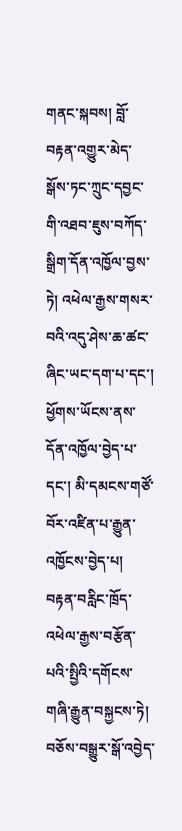གནང་སྐབས། བློ་བརྟན་འགྱུར་མེད་སྒོས་ཏང་ཀྲུང་དབྱང་གི་འཐབ་ཇུས་བཀོད་སྒྲིག་དོན་འཁྱོལ་བྱས་ཏེ། འཕེལ་རྒྱས་གསར་བའི་འདུ་ཤེས་ཆ་ཚང་ཞིང་ཡང་དག་པ་དང་། ཕྱོགས་ཡོངས་ནས་དོན་འཁྱོལ་བྱེད་པ་དང་། མི་དམངས་གཙོ་བོར་འཛིན་པ་རྒྱུན་འཁྱོངས་བྱེད་པ། བརྟན་བརླིང་ཁྲོད་འཕེལ་རྒྱས་བརྩོན་པའི་སྤྱིའི་དགོངས་གཞི་རྒྱུན་བསྐྱངས་ཏེ། བཅོས་བསྒྱུར་སྒོ་འབྱེད་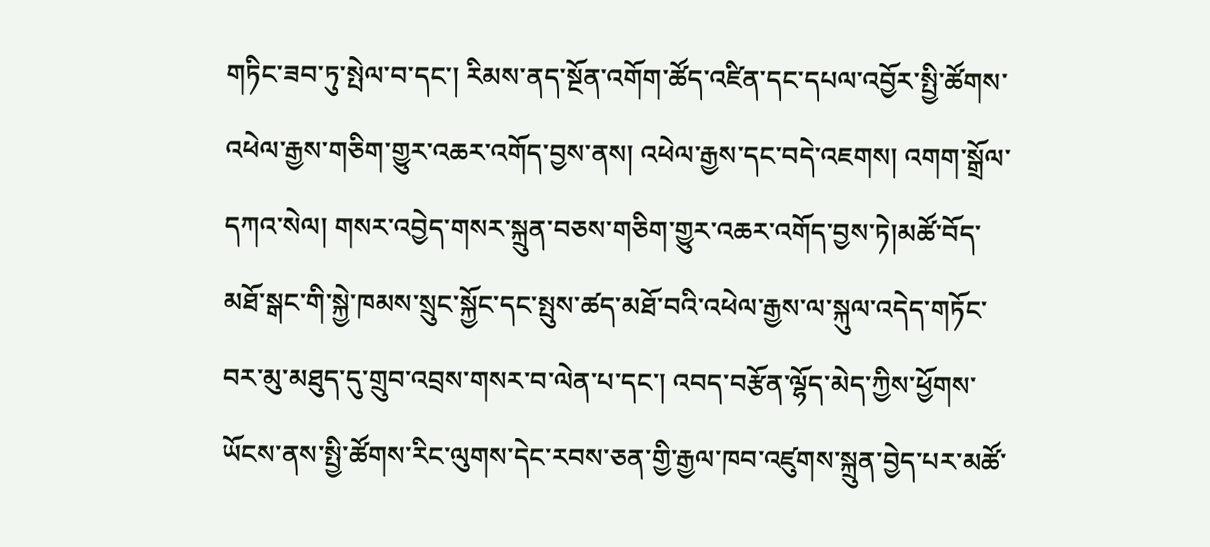གཏིང་ཟབ་ཏུ་སྤེལ་བ་དང་། རིམས་ནད་སྔོན་འགོག་ཚོད་འཛིན་དང་དཔལ་འབྱོར་སྤྱི་ཚོགས་འཕེལ་རྒྱས་གཅིག་གྱུར་འཆར་འགོད་བྱས་ནས། འཕེལ་རྒྱས་དང་བདེ་འཇགས། འགག་སྒྲོལ་དཀའ་སེལ། གསར་འབྱེད་གསར་སྐྲུན་བཅས་གཅིག་གྱུར་འཆར་འགོད་བྱས་ཏེ།མཚོ་བོད་མཐོ་སྒང་གི་སྐྱེ་ཁམས་སྲུང་སྐྱོང་དང་སྤུས་ཚད་མཐོ་བའི་འཕེལ་རྒྱས་ལ་སྐུལ་འདེད་གཏོང་བར་མུ་མཐུད་དུ་གྲུབ་འབྲས་གསར་བ་ལེན་པ་དང་། འབད་བརྩོན་ལྷོད་མེད་ཀྱིས་ཕྱོགས་ཡོངས་ནས་སྤྱི་ཚོགས་རིང་ལུགས་དེང་རབས་ཅན་གྱི་རྒྱལ་ཁབ་འཛུགས་སྐྲུན་བྱེད་པར་མཚོ་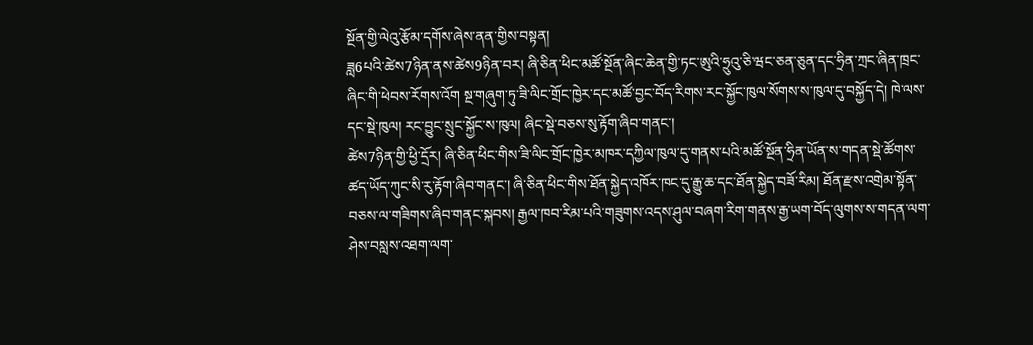སྔོན་གྱི་ལེའུ་རྩོམ་དགོས་ཞེས་ནན་གྱིས་བསྟན།
ཟླ6པའི་ཚེས7ཉིན་ནས་ཚེས9ཉིན་བར། ཞི་ཅིན་ཕིང་མཚོ་སྔོན་ཞིང་ཆེན་གྱི་ཏང་ཨུའི་ཧྲུའུ་ཅི་ཝང་ཅན་ཅུན་དང་ཧྲིན་ཀྲང་ཞིན་ཁྲང་ཞིང་གི་ཕེབས་རོགས་འོག སྔ་གཞུག་ཏུ་ཟི་ལིང་གྲོང་ཁྱེར་དང་མཚོ་བྱང་བོད་རིགས་རང་སྐྱོང་ཁུལ་སོགས་ས་ཁུལ་དུ་བསྐྱོད་དེ། ཁེ་ལས་དང་སྡེ་ཁུལ། རང་བྱུང་སྲུང་སྐྱོང་ས་ཁུལ། ཞིང་སྡེ་བཅས་སུ་རྟོག་ཞིབ་གནང་།
ཚེས7ཉིན་གྱི་ཕྱི་དྲོར། ཞི་ཅིན་ཕིང་གིས་ཟི་ལིང་གྲོང་ཁྱེར་མཁར་དཀྱིལ་ཁུལ་དུ་གནས་པའི་མཚོ་སྔོན་ཧྲིན་ཡོན་ས་གདན་སྡེ་ཚོགས་ཚད་ཡོད་ཀུང་སི་རུ་རྟོག་ཞིབ་གནང་། ཞི་ཅིན་ཕིང་གིས་ཐོན་སྐྱེད་འཁོར་ཁང་དུ་རྒྱུ་ཆ་དང་ཐོན་སྐྱེད་བཟོ་རིམ། ཐོན་རྫས་འགྲེམ་སྟོན་བཅས་ལ་གཟིགས་ཞིབ་གནང་སྐབས། རྒྱལ་ཁབ་རིམ་པའི་གཟུགས་འདས་ཤུལ་བཞག་རིག་གནས་རྒྱ་ཡག་བོད་ལུགས་ས་གདན་ལག་ཤེས་བསླས་འཐག་ལག་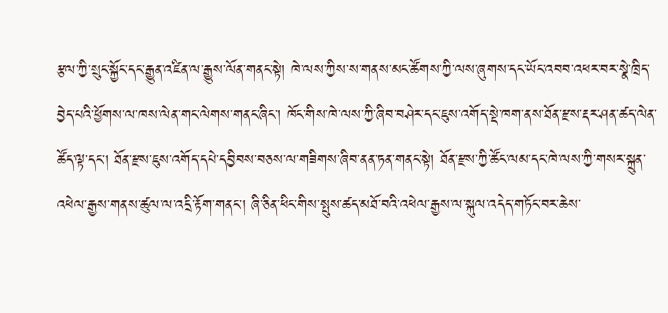རྩལ་ཀྱི་སྲུང་སྐྱོང་དང་རྒྱུན་འཛིན་ལ་རྒྱུས་ལོན་གནང་སྟེ། ཁེ་ལས་ཀྱིས་ས་གནས་མང་ཚོགས་ཀྱི་ལས་ཞུགས་དང་ཡོང་འབབ་འཕར་བར་སྣེ་ཁྲིད་བྱེད་པའི་ཕྱོགས་ལ་ཁས་ལེན་གང་ལེགས་གནང་ཞིང་། ཁོང་གིས་ཁེ་ལས་ཀྱི་ཞིབ་བཤེར་དང་ཇུས་འགོད་སྡེ་ཁག་ནས་ཐོན་རྫས་རྡར་ཤན་ཚད་ལེན་ཚོད་ལྟ་དང་། ཐོན་རྫས་ཇུས་འགོད་དཔེ་དབྱིབས་བཅས་ལ་གཟིགས་ཞིབ་ནན་ཏན་གནང་སྟེ། ཐོན་རྫས་ཀྱི་ཚོང་ལམ་དང་ཁེ་ལས་ཀྱི་གསར་སྐྲུན་འཕེལ་རྒྱས་གནས་ཚུལ་ལ་འདྲི་རྟོག་གནང་། ཞི་ཅིན་ཕིང་གིས་སྤུས་ཚད་མཐོ་བའི་འཕེལ་རྒྱས་ལ་སྐུལ་འདེད་གཏོང་བར་ཆེས་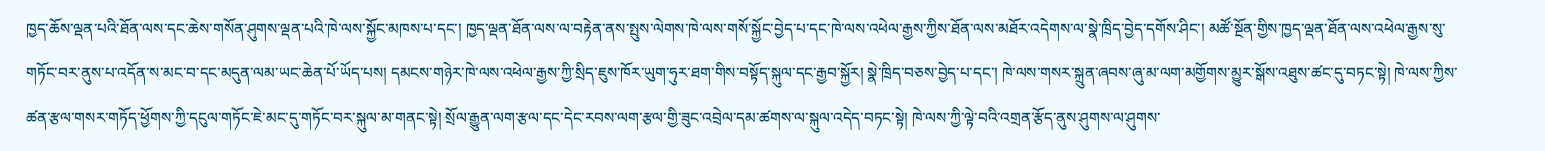ཁྱད་ཆོས་ལྡན་པའི་ཐོན་ལས་དང་ཆེས་གསོན་ཤུགས་ལྡན་པའི་ཁེ་ལས་སྐྱོང་མཁས་པ་དང་། ཁྱད་ལྡན་ཐོན་ལས་ལ་བརྟེན་ནས་སྤུས་ལེགས་ཁེ་ལས་གསོ་སྐྱོང་བྱེད་པ་དང་ཁེ་ལས་འཕེལ་རྒྱས་ཀྱིས་ཐོན་ལས་མཐོར་འདེགས་ལ་སྣེ་ཁྲིད་བྱེད་དགོས་ཤིང་། མཚོ་སྔོན་གྱིས་ཁྱད་ལྡན་ཐོན་ལས་འཕེལ་རྒྱས་སུ་གཏོང་བར་ནུས་པ་འདོན་ས་མང་བ་དང་མདུན་ལམ་ཡང་ཆེན་པོ་ཡོད་པས། དམངས་གཉེར་ཁེ་ལས་འཕེལ་རྒྱས་ཀྱི་སྲིད་ཇུས་ཁོར་ཡུག་ཧུར་ཐག་གིས་བསྟོད་སྐུལ་དང་རྒྱབ་སྐྱོར། སྣེ་ཁྲིད་བཅས་བྱེད་པ་དང་། ཁེ་ལས་གསར་སྐྲུན་ཞབས་ཞུ་མ་ལག་མགྱོགས་མྱུར་སྒོས་འཐུས་ཚང་དུ་བཏང་སྟེ། ཁེ་ལས་ཀྱིས་ཚན་རྩལ་གསར་གཏོད་ཕྱོགས་ཀྱི་དངུལ་གཏོང་ཇེ་མང་དུ་གཏོང་བར་སྐུལ་མ་གནང་སྟེ། སྲོལ་རྒྱུན་ལག་རྩལ་དང་དེང་རབས་ལག་རྩལ་གྱི་ཟུང་འབྲེལ་དམ་ཚགས་ལ་སྐུལ་འདེད་བཏང་སྟེ། ཁེ་ལས་ཀྱི་ལྟེ་བའི་འགྲན་རྩོད་ནུས་ཤུགས་ལ་ཤུགས་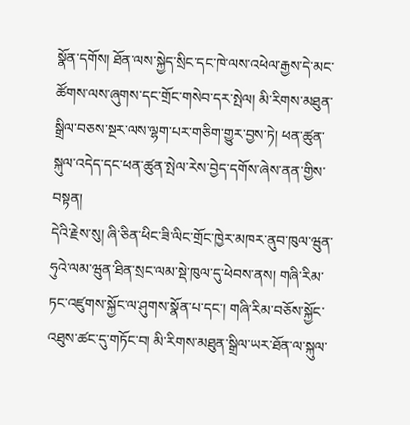སྣོན་དགོས། ཐོན་ལས་སྐྱེད་སྲིང་དང་ཁེ་ལས་འཕེལ་རྒྱས་དེ་མང་ཚོགས་ལས་ཞུགས་དང་གྲོང་གསེབ་དར་སྤེལ། མི་རིགས་མཐུན་སྒྲིལ་བཅས་སྔར་ལས་ལྷག་པར་གཅིག་གྱུར་བྱས་ཏེ། ཕན་ཚུན་སྐུལ་འདེད་དང་ཕན་ཚུན་སྤེལ་རེས་བྱེད་དགོས་ཞེས་ནན་གྱིས་བསྟན།
དེའི་རྗེས་སུ། ཞི་ཅིན་ཕིང་ཟི་ལིང་གྲོང་ཁྱེར་མཁར་ནུབ་ཁུལ་ཝུན་ཧུའེ་ལམ་ཝུན་ཐིན་སྲང་ལམ་སྡེ་ཁུལ་དུ་ཕེབས་ནས། གཞི་རིམ་ཏང་འཛུགས་སྐྱོང་ལ་ཤུགས་སྣོན་པ་དང་། གཞི་རིམ་བཅོས་སྐྱོང་འཐུས་ཚང་དུ་གཏོང་བ། མི་རིགས་མཐུན་སྒྲིལ་ཡར་ཐོན་ལ་སྐུལ་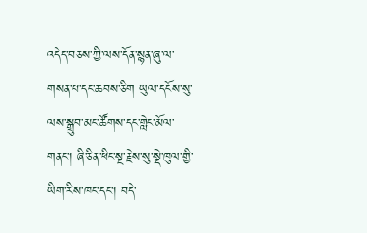འདེད་བཅས་ཀྱི་ལས་དོན་སྙན་ཞུ་ལ་གསན་པ་དང་ཆབས་ཅིག ཡུལ་དངོས་སུ་ལས་སྒྲུབ་མང་ཚོགས་དང་གླེང་མོལ་གནང་། ཞི་ཅིན་ཕིང་སྔ་རྗེས་སུ་སྡེ་ཁུལ་གྱི་ཡིག་རིས་ཁང་དང་། བདེ་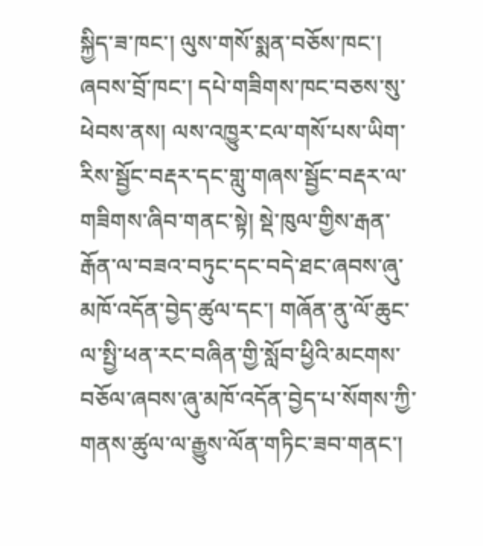སྐྱིད་ཟ་ཁང་། ལུས་གསོ་སྨན་བཅོས་ཁང་། ཞབས་བྲོ་ཁང་། དཔེ་གཟིགས་ཁང་བཅས་སུ་ཕེབས་ནས། ལས་འཁྱུར་ངལ་གསོ་པས་ཡིག་རིས་སྦྱོང་བརྡར་དང་གླུ་གཞས་སྦྱོང་བརྡར་ལ་གཟིགས་ཞིབ་གནང་སྟེ། སྡེ་ཁུལ་གྱིས་རྒན་རྒོན་ལ་བཟའ་བཏུང་དང་བདེ་ཐང་ཞབས་ཞུ་མཁོ་འདོན་བྱེད་ཚུལ་དང་། གཞོན་ནུ་ལོ་ཆུང་ལ་སྤྱི་ཕན་རང་བཞིན་གྱི་སློབ་ཕྱིའི་མངགས་བཅོལ་ཞབས་ཞུ་མཁོ་འདོན་བྱེད་པ་སོགས་ཀྱི་གནས་ཚུལ་ལ་རྒྱུས་ལོན་གཏིང་ཟབ་གནང་།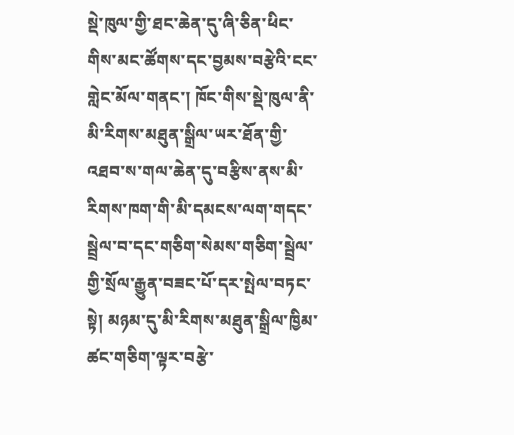སྡེ་ཁུལ་གྱི་ཐང་ཆེན་དུ་ཞི་ཅིན་ཕིང་གིས་མང་ཚོགས་དང་བྱམས་བརྩེའི་ངང་གླེང་མོལ་གནང་། ཁོང་གིས་སྡེ་ཁུལ་ནི་མི་རིགས་མཐུན་སྒྲིལ་ཡར་ཐོན་གྱི་འཐབ་ས་གལ་ཆེན་དུ་བརྩིས་ནས་མི་རིགས་ཁག་གི་མི་དམངས་ལག་གདང་སྦྲེལ་བ་དང་གཅིག་སེམས་གཅིག་སྦྲེལ་གྱི་སྲོལ་རྒྱུན་བཟང་པོ་དར་སྤེལ་བཏང་སྟེ། མཉམ་དུ་མི་རིགས་མཐུན་སྒྲིལ་ཁྱིམ་ཚང་གཅིག་ལྟར་བརྩེ་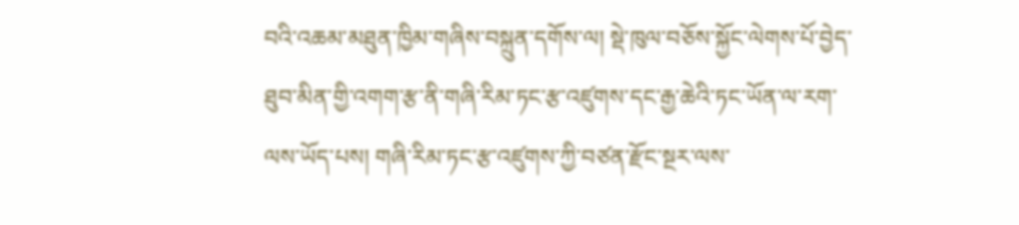བའི་འཆམ་མཐུན་ཁྱིམ་གཞིས་བསྐྲུན་དགོས་ལ། སྡེ་ཁུལ་བཅོས་སྐྱོང་ལེགས་པོ་བྱེད་ཐུབ་མིན་གྱི་འགག་རྩ་ནི་གཞི་རིམ་ཏང་རྩ་འཛུགས་དང་རྒྱ་ཆེའི་ཏང་ཡོན་ལ་རག་ལས་ཡོད་པས། གཞི་རིམ་ཏང་རྩ་འཛུགས་ཀྱི་བཙན་རྫོང་སྔར་ལས་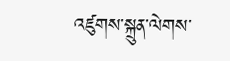འཛུགས་སྐྲུན་ལེགས་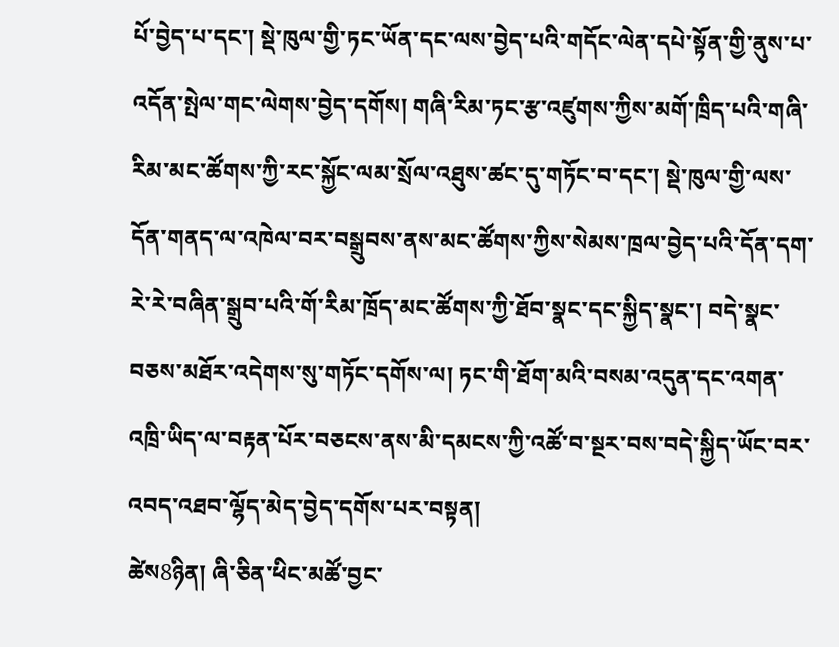པོ་བྱེད་པ་དང་། སྡེ་ཁུལ་གྱི་ཏང་ཡོན་དང་ལས་བྱེད་པའི་གདོང་ལེན་དཔེ་སྟོན་གྱི་ནུས་པ་འདོན་སྤེལ་གང་ལེགས་བྱེད་དགོས། གཞི་རིམ་ཏང་རྩ་འཛུགས་ཀྱིས་མགོ་ཁྲིད་པའི་གཞི་རིམ་མང་ཚོགས་ཀྱི་རང་སྐྱོང་ལམ་སྲོལ་འཐུས་ཚང་དུ་གཏོང་བ་དང་། སྡེ་ཁུལ་གྱི་ལས་དོན་གནད་ལ་འཁེལ་བར་བསྒྲུབས་ནས་མང་ཚོགས་ཀྱིས་སེམས་ཁྲལ་བྱེད་པའི་དོན་དག་རེ་རེ་བཞིན་སྒྲུབ་པའི་གོ་རིམ་ཁྲོད་མང་ཚོགས་ཀྱི་ཐོབ་སྣང་དང་སྐྱིད་སྣང་། བདེ་སྣང་བཅས་མཐོར་འདེགས་སུ་གཏོང་དགོས་ལ། ཏང་གི་ཐོག་མའི་བསམ་འདུན་དང་འགན་འཁྲི་ཡིད་ལ་བརྟན་པོར་བཅངས་ནས་མི་དམངས་ཀྱི་འཚོ་བ་སྔར་བས་བདེ་སྐྱིད་ཡོང་བར་འབད་འཐབ་ལྷོད་མེད་བྱེད་དགོས་པར་བསྟན།
ཚེས8ཉིན། ཞི་ཅིན་ཕིང་མཚོ་བྱང་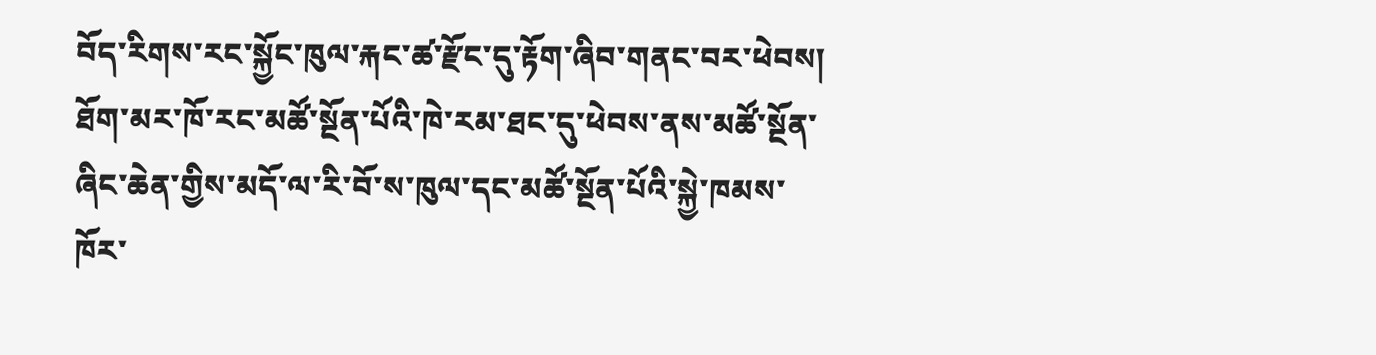བོད་རིགས་རང་སྐྱོང་ཁུལ་རྐང་ཚ་རྫོང་དུ་རྟོག་ཞིབ་གནང་བར་ཕེབས། ཐོག་མར་ཁོ་རང་མཚོ་སྔོན་པོའི་ཁེ་རམ་ཐང་དུ་ཕེབས་ནས་མཚོ་སྔོན་ཞིང་ཆེན་གྱིས་མདོ་ལ་རི་བོ་ས་ཁུལ་དང་མཚོ་སྔོན་པོའི་སྐྱེ་ཁམས་ཁོར་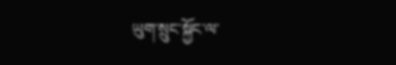ཡུག་སྲུང་སྐྱོང་ལ་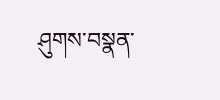ཤུགས་བསྣན་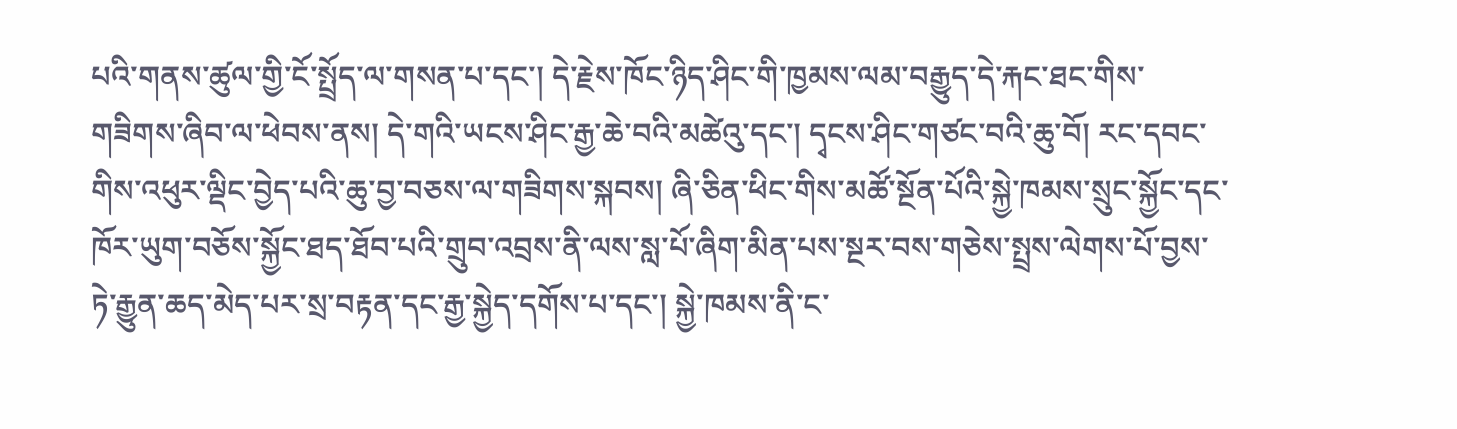པའི་གནས་ཚུལ་གྱི་ངོ་སྤྲོད་ལ་གསན་པ་དང་། དེ་རྗེས་ཁོང་ཉིད་ཤིང་གི་ཁྱམས་ལམ་བརྒྱུད་དེ་རྐང་ཐང་གིས་གཟིགས་ཞིབ་ལ་ཕེབས་ནས། དེ་གའི་ཡངས་ཤིང་རྒྱ་ཆེ་བའི་མཚེའུ་དང་། དྭངས་ཤིང་གཙང་བའི་ཆུ་བོ། རང་དབང་གིས་འཕུར་ལྡིང་བྱེད་པའི་ཆུ་བྱ་བཅས་ལ་གཟིགས་སྐབས། ཞི་ཅིན་ཕིང་གིས་མཚོ་སྔོན་པོའི་སྐྱེ་ཁམས་སྲུང་སྐྱོང་དང་ཁོར་ཡུག་བཅོས་སྐྱོང་ཐད་ཐོབ་པའི་གྲུབ་འབྲས་ནི་ལས་སླ་པོ་ཞིག་མིན་པས་སྔར་བས་གཅེས་སྤྲས་ལེགས་པོ་བྱས་ཏེ་རྒྱུན་ཆད་མེད་པར་སྲ་བརྟན་དང་རྒྱ་སྐྱེད་དགོས་པ་དང་། སྐྱེ་ཁམས་ནི་ང་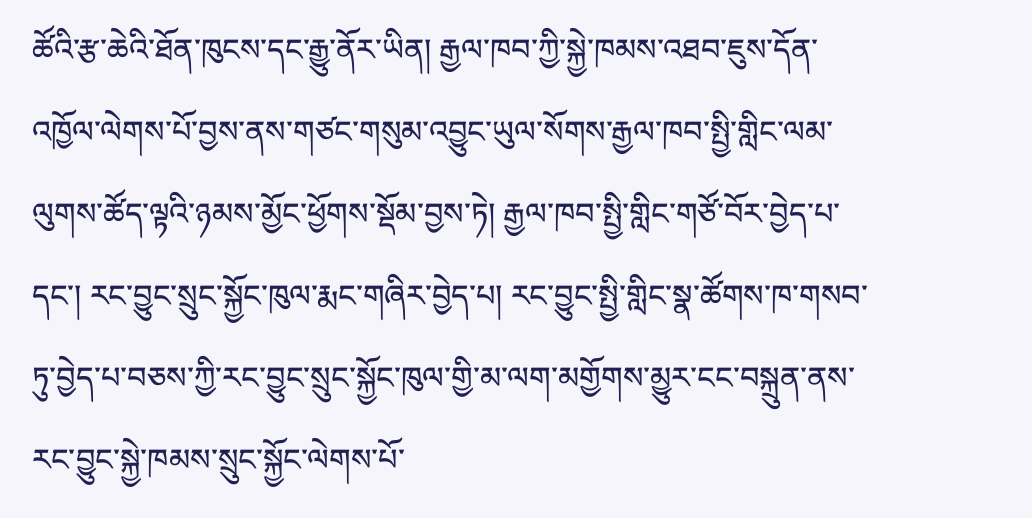ཚོའི་རྩ་ཆེའི་ཐོན་ཁུངས་དང་རྒྱུ་ནོར་ཡིན། རྒྱལ་ཁབ་ཀྱི་སྐྱེ་ཁམས་འཐབ་ཇུས་དོན་འཁྱོལ་ལེགས་པོ་བྱས་ནས་གཙང་གསུམ་འབྱུང་ཡུལ་སོགས་རྒྱལ་ཁབ་སྤྱི་གླིང་ལམ་ལུགས་ཚོད་ལྟའི་ཉམས་མྱོང་ཕྱོགས་སྡོམ་བྱས་ཏེ། རྒྱལ་ཁབ་སྤྱི་གླིང་གཙོ་བོར་བྱེད་པ་དང་། རང་བྱུང་སྲུང་སྐྱོང་ཁུལ་རྨང་གཞིར་བྱེད་པ། རང་བྱུང་སྤྱི་གླིང་སྣ་ཚོགས་ཁ་གསབ་ཏུ་བྱེད་པ་བཅས་ཀྱི་རང་བྱུང་སྲུང་སྐྱོང་ཁུལ་གྱི་མ་ལག་མགྱོགས་མྱུར་ངང་བསྐྲུན་ནས་རང་བྱུང་སྐྱེ་ཁམས་སྲུང་སྐྱོང་ལེགས་པོ་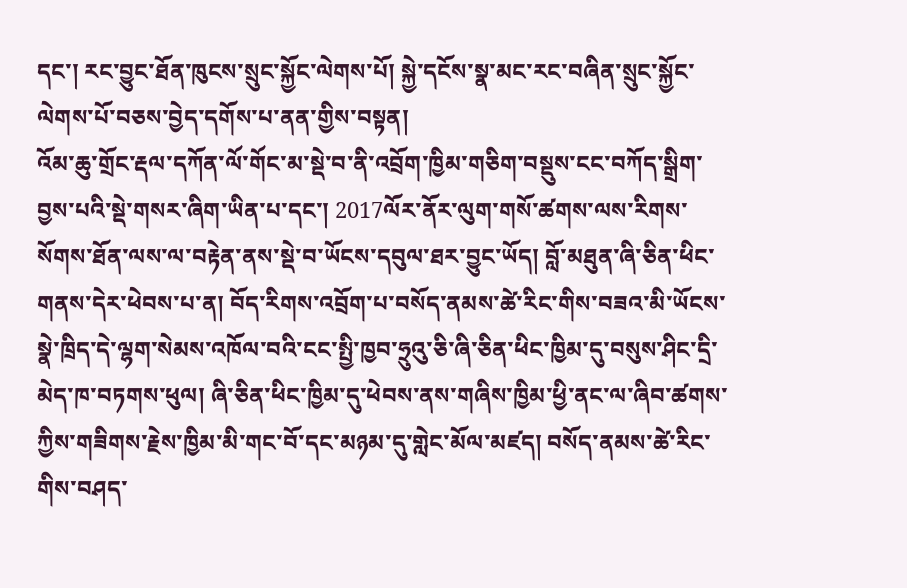དང་། རང་བྱུང་ཐོན་ཁུངས་སྲུང་སྐྱོང་ལེགས་པོ། སྐྱེ་དངོས་སྣ་མང་རང་བཞིན་སྲུང་སྐྱོང་ལེགས་པོ་བཅས་བྱེད་དགོས་པ་ནན་གྱིས་བསྟན།
འོམ་ཆུ་གྲོང་རྡལ་དཀོན་ལོ་གོང་མ་སྡེ་བ་ནི་འབྲོག་ཁྱིམ་གཅིག་བསྡུས་ངང་བཀོད་སྒྲིག་བྱས་པའི་སྡེ་གསར་ཞིག་ཡིན་པ་དང་། 2017ལོར་ནོར་ལུག་གསོ་ཚགས་ལས་རིགས་སོགས་ཐོན་ལས་ལ་བརྟེན་ནས་སྡེ་བ་ཡོངས་དབུལ་ཐར་བྱུང་ཡོད། བློ་མཐུན་ཞི་ཅིན་ཕིང་གནས་དེར་ཕེབས་པ་ན། བོད་རིགས་འབྲོག་པ་བསོད་ནམས་ཚེ་རིང་གིས་བཟའ་མི་ཡོངས་སྣེ་ཁྲིད་དེ་ལྷག་སེམས་འཁོལ་བའི་ངང་སྤྱི་ཁྱབ་ཧྲུའུ་ཅི་ཞི་ཅིན་ཕིང་ཁྱིམ་དུ་བསུས་ཤིང་དྲི་མེད་ཁ་བཏགས་ཕུལ། ཞི་ཅིན་ཕིང་ཁྱིམ་དུ་ཕེབས་ནས་གཞིས་ཁྱིམ་ཕྱི་ནང་ལ་ཞིབ་ཚགས་ཀྱིས་གཟིགས་རྗེས་ཁྱིམ་མི་གང་བོ་དང་མཉམ་དུ་གླེང་མོལ་མཛད། བསོད་ནམས་ཚེ་རིང་གིས་བཤད་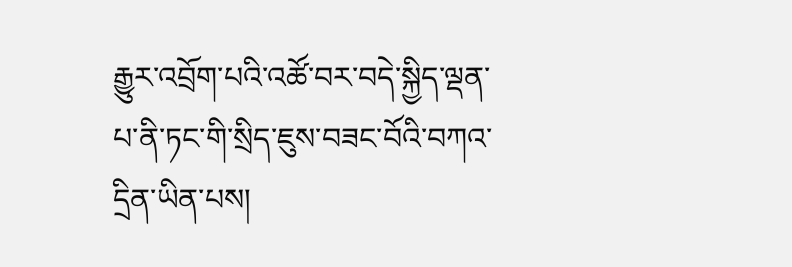རྒྱུར་འབྲོག་པའི་འཚོ་བར་བདེ་སྐྱིད་ལྡན་པ་ནི་ཏང་གི་སྲིད་ཇུས་བཟང་བོའི་བཀའ་དྲིན་ཡིན་པས།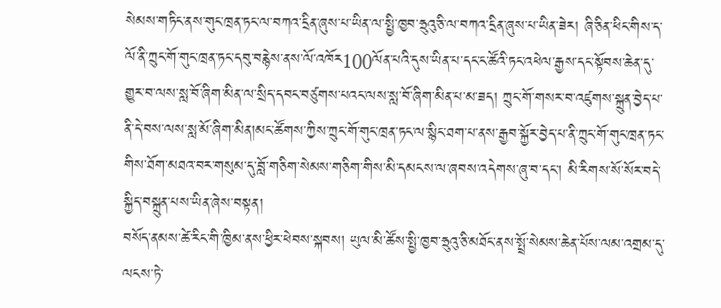སེམས་གཏིང་ནས་གུང་ཁྲན་ཏང་ལ་བཀའ་དྲིན་ཞུས་པ་ཡིན་ལ་སྤྱི་ཁྱབ་ཧྲུའུ་ཅི་ལ་བཀའ་དྲིན་ཞུས་པ་ཡིན་ཟེར། ཞི་ཅིན་ཕིང་གིས་ད་ལོ་ནི་ཀྲུང་གོ་གུང་ཁྲན་ཏང་དབུ་བརྙེས་ནས་ལོ་འཁོར100ལོན་པའི་དུས་ཡིན་པ་དང་ང་ཚོའི་ཏང་འཕེལ་རྒྱས་དང་སྟོབས་ཆེན་དུ་གྱུར་བ་ལས་སླ་བོ་ཞིག་མིན་ལ་སྲིད་དབང་བཙུགས་པའང་ལས་སླ་བོ་ཞིག་མིན་པ་མ་ཟད། ཀྲུང་གོ་གསར་བ་འཛུགས་སྐྲུན་བྱེད་པ་ནི་དེ་བས་ལས་སླ་མོ་ཞིག་མིན།མང་ཚོགས་ཀྱིས་ཀྲུང་གོ་གུང་ཁྲན་ཏང་ལ་སྙིང་ཐག་པ་ནས་རྒྱབ་སྐྱོར་བྱེད་པ་ནི་ཀྲུང་གོ་གུང་ཁྲན་ཏང་གིས་ཐོག་མཐའ་བར་གསུམ་དུ་བློ་གཅིག་སེམས་གཅིག་གིས་མི་དམངས་ལ་ཞབས་འདེགས་ཞུ་བ་དང་། མི་རིགས་སོ་སོར་བདེ་སྐྱིད་བསྐྲུན་པས་ཡིན་ཞེས་བསྟན།
བསོད་ནམས་ཚེ་རིང་གི་ཁྱིམ་ནས་ཕྱིར་ཕེབས་སྐབས། ཡུལ་མི་ཚོས་སྤྱི་ཁྱབ་ཧྲུའུ་ཅི་མཐོང་ནས་སྤྲོ་སེམས་ཆེན་པོས་ལམ་འགྲམ་དུ་ལངས་ཏེ་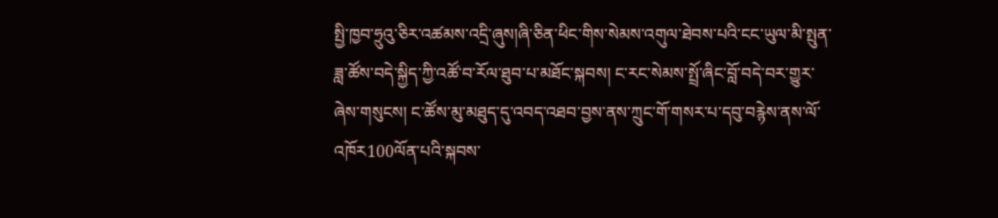སྤྱི་ཁྱབ་ཧྲུའུ་ཅིར་འཚམས་འདྲི་ཞུས།ཞི་ཅིན་ཕིང་གིས་སེམས་འགུལ་ཐེབས་པའི་ངང་ཡུལ་མི་སྤུན་ཟླ་ཚོས་བདེ་སྐྱིད་ཀྱི་འཚོ་བ་རོལ་ཐུབ་པ་མཐོང་སྐབས། ང་རང་སེམས་སྤྲོ་ཞིང་བློ་བདེ་བར་གྱུར་ཞེས་གསུངས། ང་ཚོས་མུ་མཐུད་དུ་འབད་འཐབ་བྱས་ནས་ཀྲུང་གོ་གསར་པ་དབུ་བརྙེས་ནས་ལོ་འཁོར100ལོན་པའི་སྐབས་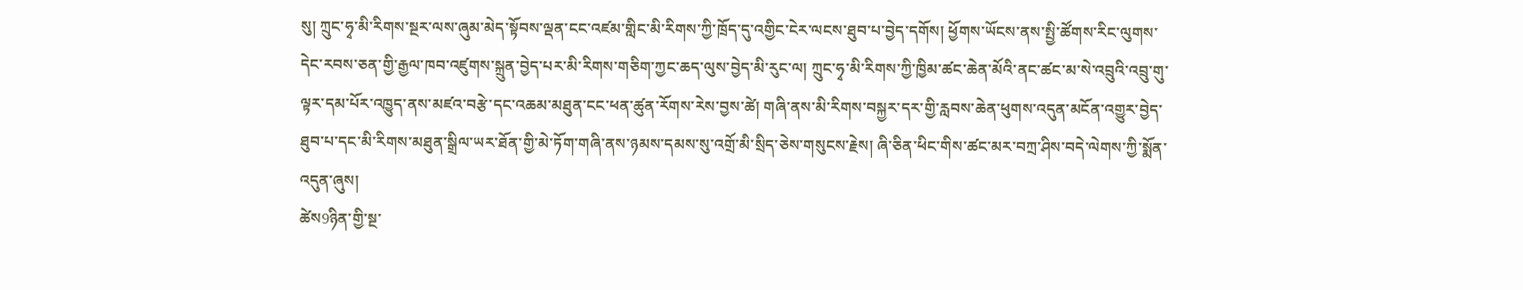སུ། ཀྲུང་ཧྭ་མི་རིགས་སྔར་ལས་ཞུམ་མེད་སྟོབས་ལྡན་ངང་འཛམ་གླིང་མི་རིགས་ཀྱི་ཁྲོད་དུ་འགྱིང་ངེར་ལངས་ཐུབ་པ་བྱེད་དགོས། ཕྱོགས་ཡོངས་ནས་སྤྱི་ཚོགས་རིང་ལུགས་དེང་རབས་ཅན་གྱི་རྒྱལ་ཁབ་འཛུགས་སྐྲུན་བྱེད་པར་མི་རིགས་གཅིག་ཀྱང་ཆད་ལུས་བྱེད་མི་རུང་ལ། ཀྲུང་ཧྭ་མི་རིགས་ཀྱི་ཁྱིམ་ཚང་ཆེན་མོའི་ནང་ཚང་མ་སེ་འབྲུའི་འབྲུ་གུ་ལྟར་དམ་པོར་འཁྱུད་ནས་མཛའ་བརྩེ་དང་འཆམ་མཐུན་ངང་ཕན་ཚུན་རོགས་རེས་བྱས་ཚེ། གཞི་ནས་མི་རིགས་བསྐྱར་དར་གྱི་རླབས་ཆེན་ཕུགས་འདུན་མངོན་འགྱུར་བྱེད་ཐུབ་པ་དང་མི་རིགས་མཐུན་སྒྲིལ་ཡར་ཐོན་གྱི་མེ་ཏོག་གཞི་ནས་ཉམས་དམས་སུ་འགྲོ་མི་སྲིད་ཅེས་གསུངས་རྗེས། ཞི་ཅིན་ཕིང་གིས་ཚང་མར་བཀྲ་ཤིས་བདེ་ལེགས་ཀྱི་སྨོན་འདུན་ཞུས།
ཚེས9ཉིན་གྱི་སྔ་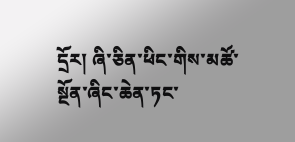དྲོར། ཞི་ཅིན་ཕིང་གིས་མཚོ་སྔོན་ཞིང་ཆེན་ཏང་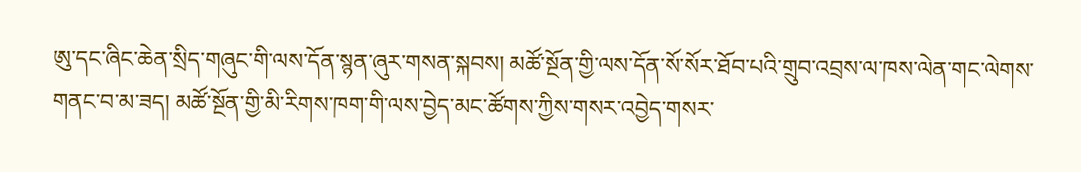ཨུ་དང་ཞིང་ཆེན་སྲིད་གཞུང་གི་ལས་དོན་སྙན་ཞུར་གསན་སྐབས། མཚོ་སྔོན་གྱི་ལས་དོན་སོ་སོར་ཐོབ་པའི་གྲུབ་འབྲས་ལ་ཁས་ལེན་གང་ལེགས་གནང་བ་མ་ཟད། མཚོ་སྔོན་གྱི་མི་རིགས་ཁག་གི་ལས་བྱེད་མང་ཚོགས་ཀྱིས་གསར་འབྱེད་གསར་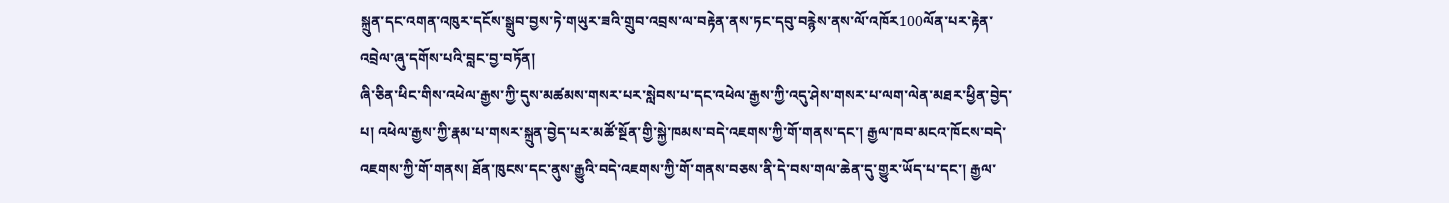སྐྲུན་དང་འགན་འཁུར་དངོས་སྒྲུབ་བྱས་ཏེ་གཡུར་ཟའི་གྲུབ་འབྲས་ལ་བརྟེན་ནས་ཏང་དབུ་བརྙེས་ནས་ལོ་འཁོར100ལོན་པར་རྟེན་འབྲེལ་ཞུ་དགོས་པའི་བླང་བྱ་བཏོན།
ཞི་ཅིན་ཕིང་གིས་འཕེལ་རྒྱས་ཀྱི་དུས་མཚམས་གསར་པར་སླེབས་པ་དང་འཕེལ་རྒྱས་ཀྱི་འདུ་ཤེས་གསར་པ་ལག་ལེན་མཐར་ཕྱིན་བྱེད་པ། འཕེལ་རྒྱས་ཀྱི་རྣམ་པ་གསར་སྐྲུན་བྱེད་པར་མཚོ་སྔོན་གྱི་སྐྱེ་ཁམས་བདེ་འཇགས་ཀྱི་གོ་གནས་དང་། རྒྱལ་ཁབ་མངའ་ཁོངས་བདེ་འཇགས་ཀྱི་གོ་གནས། ཐོན་ཁུངས་དང་ནུས་རྒྱུའི་བདེ་འཇགས་ཀྱི་གོ་གནས་བཅས་ནི་དེ་བས་གལ་ཆེན་དུ་གྱུར་ཡོད་པ་དང་། རྒྱལ་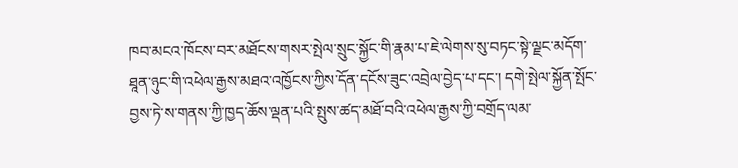ཁབ་མངའ་ཁོངས་བར་མཐོངས་གསར་སྤེལ་སྲུང་སྐྱོང་གི་རྣམ་པ་ཇེ་ལེགས་སུ་བཏང་སྟེ་ལྗང་མདོག་ཐཱན་ཉུང་གི་འཕེལ་རྒྱས་མཐའ་འཁྱོངས་ཀྱིས་དོན་དངོས་ཟུང་འབྲེལ་བྱེད་པ་དང་། དགེ་སྤེལ་སྐྱོན་སྤོང་བྱས་ཏེ་ས་གནས་ཀྱི་ཁྱད་ཆོས་ལྡན་པའི་སྤུས་ཚད་མཐོ་བའི་འཕེལ་རྒྱས་ཀྱི་བགྲོད་ལམ་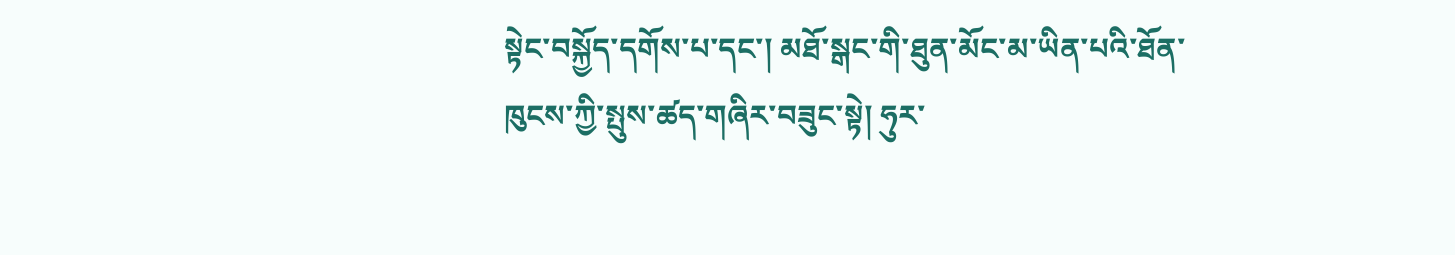སྟེང་བསྐྱོད་དགོས་པ་དང་། མཐོ་སྒང་གི་ཐུན་མོང་མ་ཡིན་པའི་ཐོན་ཁུངས་ཀྱི་སྤུས་ཚད་གཞིར་བཟུང་སྟེ། ཧུར་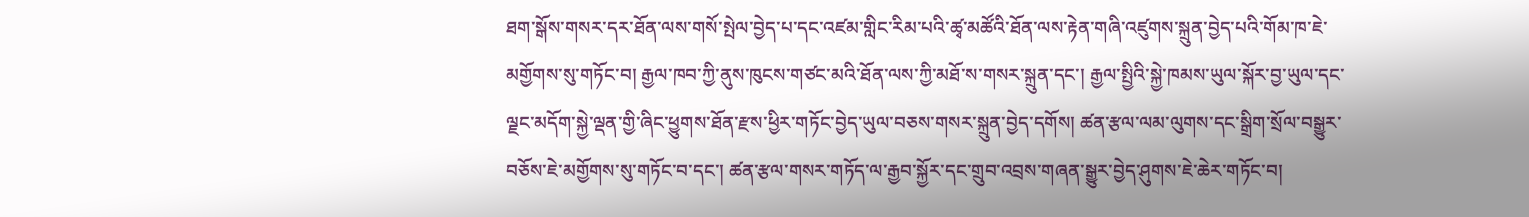ཐག་སྒོས་གསར་དར་ཐོན་ལས་གསོ་སྤེལ་བྱེད་པ་དང་འཛམ་གླིང་རིམ་པའི་ཚྭ་མཚོའི་ཐོན་ལས་རྟེན་གཞི་འཛུགས་སྐྲུན་བྱེད་པའི་གོམ་ཁ་ཇེ་མགྱོགས་སུ་གཏོང་བ། རྒྱལ་ཁབ་ཀྱི་ནུས་ཁུངས་གཙང་མའི་ཐོན་ལས་ཀྱི་མཐོ་ས་གསར་སྐྲུན་དང་། རྒྱལ་སྤྱིའི་སྐྱེ་ཁམས་ཡུལ་སྐོར་བྱ་ཡུལ་དང་ལྗང་མདོག་སྐྱེ་ལྡན་གྱི་ཞིང་ཕྱུགས་ཐོན་རྫས་ཕྱིར་གཏོང་བྱེད་ཡུལ་བཅས་གསར་སྐྲུན་བྱེད་དགོས། ཚན་རྩལ་ལམ་ལུགས་དང་སྒྲིག་སྲོལ་བསྒྱུར་བཅོས་ཇེ་མགྱོགས་སུ་གཏོང་བ་དང་། ཚན་རྩལ་གསར་གཏོད་ལ་རྒྱབ་སྐྱོར་དང་གྲུབ་འབྲས་གཞན་སྒྱུར་བྱེད་ཤུགས་ཇེ་ཆེར་གཏོང་བ།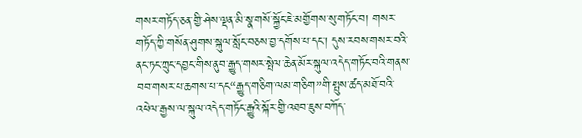གསར་གཏོད་ཅན་གྱི་ཤེས་ལྡན་མི་སྣ་གསོ་སྐྱོང་ཇེ་མགྱོགས་སུ་གཏོང་བ། གསར་གཏོད་ཀྱི་གསོན་ཤུགས་སྐུལ་སློང་བཅས་བྱ་དགོས་པ་དང་། དུས་རབས་གསར་བའི་ནང་ཏང་ཀྲུང་དབྱང་གིས་ནུབ་རྒྱུད་གསར་སྤེལ་ཆེན་མོར་སྐུལ་འདེད་གཏོང་བའི་གནས་བབ་གསར་པ་ཆགས་པ་དང“རྒྱུད་གཅིག་ལམ་གཅིག”གི་སྤུས་ཚད་མཐོ་བའི་འཕེལ་རྒྱས་ལ་སྐུལ་འདེད་གཏོང་རྒྱུའི་སྐོར་གྱི་འཐབ་ཇུས་བཀོད་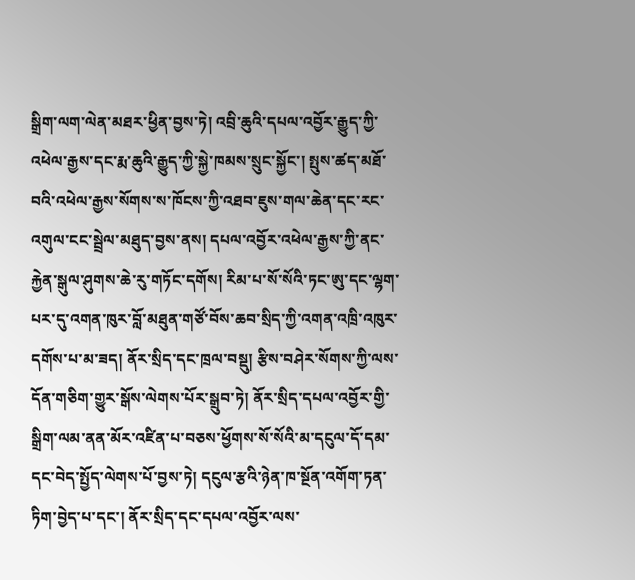སྒྲིག་ལག་ལེན་མཐར་ཕྱིན་བྱས་ཏེ། འབྲི་ཆུའི་དཔལ་འབྱོར་རྒྱུད་ཀྱི་འཕེལ་རྒྱས་དང་རྨ་ཆུའི་རྒྱུད་ཀྱི་སྐྱེ་ཁམས་སྲུང་སྐྱོང་། སྤུས་ཚད་མཐོ་བའི་འཕེལ་རྒྱས་སོགས་ས་ཁོངས་ཀྱི་འཐབ་ཇུས་གལ་ཆེན་དང་རང་འགུལ་ངང་སྦྲེལ་མཐུད་བྱས་ནས། དཔལ་འབྱོར་འཕེལ་རྒྱས་ཀྱི་ནང་རྐྱེན་སྒུལ་ཤུགས་ཆེ་རུ་གཏོང་དགོས། རིམ་པ་སོ་སོའི་ཏང་ཨུ་དང་ལྷག་པར་དུ་འགན་ཁུར་བློ་མཐུན་གཙོ་བོས་ཆབ་སྲིད་ཀྱི་འགན་འཁྲི་འཁུར་དགོས་པ་མ་ཟད། ནོར་སྲིད་དང་ཁྲལ་བསྡུ། རྩིས་བཤེར་སོགས་ཀྱི་ལས་དོན་གཅིག་གྱུར་སྒོས་ལེགས་པོར་སྒྲུབ་ཏེ། ནོར་སྲིད་དཔལ་འབྱོར་གྱི་སྒྲིག་ལམ་ནན་མོར་འཛིན་པ་བཅས་ཕྱོགས་སོ་སོའི་མ་དངུལ་དོ་དམ་དང་བེད་སྤྱོད་ལེགས་པོ་བྱས་ཏེ། དངུལ་རྩའི་ཉེན་ཁ་སྔོན་འགོག་ཏན་ཏིག་བྱེད་པ་དང་། ནོར་སྲིད་དང་དཔལ་འབྱོར་ལས་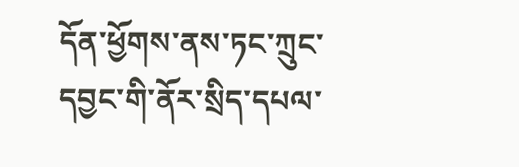དོན་ཕྱོགས་ནས་ཏང་ཀྲུང་དབྱང་གི་ནོར་སྲིད་དཔལ་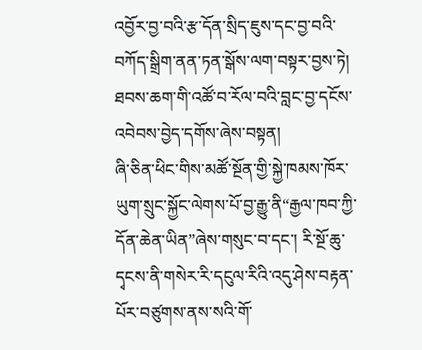འབྱོར་བྱ་བའི་རྩ་དོན་སྲིད་ཇུས་དང་བྱ་བའི་བཀོད་སྒྲིག་ནན་ཏན་སྒོས་ལག་བསྟར་བྱས་ཏེ། ཐབས་ཆག་གི་འཚོ་བ་རོལ་བའི་བླང་བྱ་དངོས་འབེབས་བྱེད་དགོས་ཞེས་བསྟན།
ཞི་ཅིན་ཕིང་གིས་མཚོ་སྔོན་གྱི་སྐྱེ་ཁམས་ཁོར་ཡུག་སྲུང་སྐྱོང་ལེགས་པོ་བྱ་རྒྱུ་ནི“རྒྱལ་ཁབ་ཀྱི་དོན་ཆེན་ཡིན”ཞེས་གསུང་བ་དང་། རི་སྔོ་ཆུ་དྭངས་ནི་གསེར་རི་དངུལ་རིའི་འདུ་ཤེས་བརྟན་པོར་བཙུགས་ནས་སའི་གོ་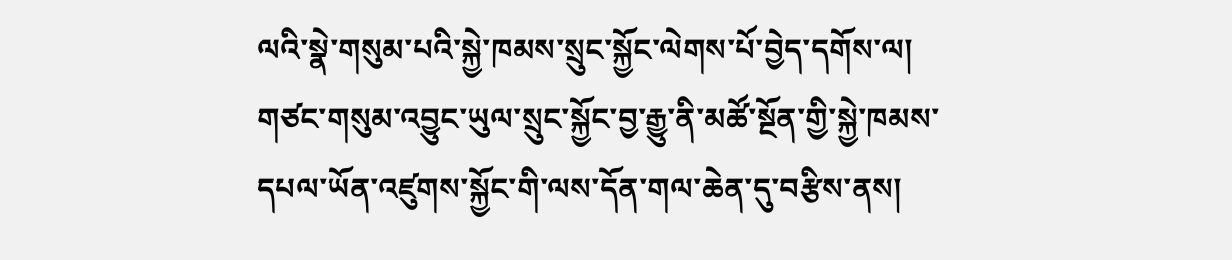ལའི་སྣེ་གསུམ་པའི་སྐྱེ་ཁམས་སྲུང་སྐྱོང་ལེགས་པོ་བྱེད་དགོས་ལ། གཙང་གསུམ་འབྱུང་ཡུལ་སྲུང་སྐྱོང་བྱ་རྒྱུ་ནི་མཚོ་སྔོན་གྱི་སྐྱེ་ཁམས་དཔལ་ཡོན་འཛུགས་སྐྱོང་གི་ལས་དོན་གལ་ཆེན་དུ་བརྩིས་ནས།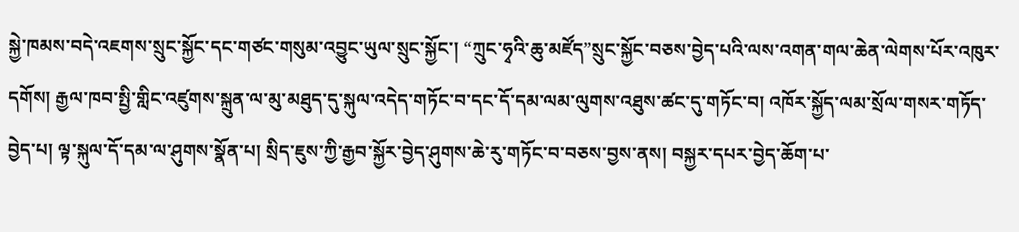སྐྱེ་ཁམས་བདེ་འཇགས་སྲུང་སྐྱོང་དང་གཙང་གསུམ་འབྱུང་ཡུལ་སྲུང་སྐྱོང་། “ཀྲུང་ཧྭའི་ཆུ་མཛོད”སྲུང་སྐྱོང་བཅས་བྱེད་པའི་ལས་འགན་གལ་ཆེན་ལེགས་པོར་འཁུར་དགོས། རྒྱལ་ཁབ་སྤྱི་གླིང་འཛུགས་སྐྲུན་ལ་མུ་མཐུད་དུ་སྐུལ་འདེད་གཏོང་བ་དང་དོ་དམ་ལམ་ལུགས་འཐུས་ཚང་དུ་གཏོང་བ། འཁོར་སྐྱོད་ལམ་སྲོལ་གསར་གཏོད་བྱེད་པ། ལྟ་སྐུལ་དོ་དམ་ལ་ཤུགས་སྣོན་པ། སྲིད་ཇུས་ཀྱི་རྒྱབ་སྐྱོར་བྱེད་ཤུགས་ཆེ་རུ་གཏོང་བ་བཅས་བྱས་ནས། བསྐྱར་དཔར་བྱེད་ཆོག་པ་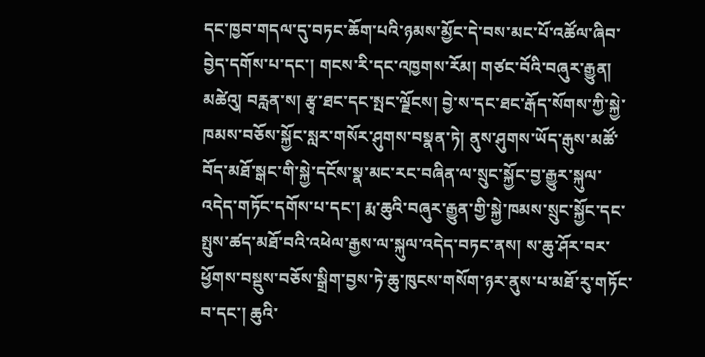དང་ཁྱབ་གདལ་དུ་བཏང་ཆོག་པའི་ཉམས་མྱོང་དེ་བས་མང་པོ་འཚོལ་ཞིབ་བྱེད་དགོས་པ་དང་། གངས་རི་དང་འཁྱགས་རོམ། གཙང་བོའི་བཞུར་རྒྱུན། མཚེའུ། བརླན་ས། རྩྭ་ཐང་དང་སྤང་ལྗོངས། བྱེ་ས་དང་ཐང་རྒོད་སོགས་ཀྱི་སྐྱེ་ཁམས་བཅོས་སྐྱོང་སླར་གསོར་ཤུགས་བསྣན་ཏེ། ནུས་ཤུགས་ཡོད་རྒུས་མཚོ་བོད་མཐོ་སྒང་གི་སྐྱེ་དངོས་སྣ་མང་རང་བཞིན་ལ་སྲུང་སྐྱོང་བྱ་རྒྱུར་སྐུལ་འདེད་གཏོང་དགོས་པ་དང་། རྨ་ཆུའི་བཞུར་རྒྱུན་གྱི་སྐྱེ་ཁམས་སྲུང་སྐྱོང་དང་སྤུས་ཚད་མཐོ་བའི་འཕེལ་རྒྱས་ལ་སྐུལ་འདེད་བཏང་ནས། ས་ཆུ་ཤོར་བར་ཕྱོགས་བསྡུས་བཅོས་སྒྲིག་བྱས་ཏེ་ཆུ་ཁུངས་གསོག་ཉར་ནུས་པ་མཐོ་རུ་གཏོང་བ་དང་། ཆུའི་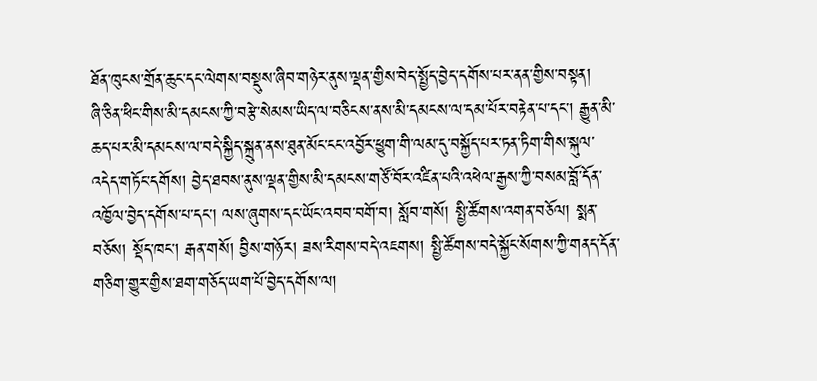ཐོན་ཁུངས་གྲོན་ཆུང་དང་ལེགས་བསྡུས་ཞིབ་གཉེར་ནུས་ལྡན་གྱིས་བེད་སྤྱོད་བྱེད་དགོས་པར་ནན་གྱིས་བསྟན།
ཞི་ཅིན་ཕིང་གིས་མི་དམངས་ཀྱི་བརྩེ་སེམས་ཡིད་ལ་བཅིངས་ནས་མི་དམངས་ལ་དམ་པོར་བརྟེན་པ་དང་། རྒྱུན་མི་ཆད་པར་མི་དམངས་ལ་བདེ་སྐྱིད་སྐྲུན་ནས་ཐུན་མོང་ངང་འབྱོར་ཕྱུག་གི་ལམ་དུ་བསྐྱོད་པར་ཏན་ཏིག་གིས་སྐུལ་འདེད་གཏོང་དགོས། བྱེད་ཐབས་ནུས་ལྡན་གྱིས་མི་དམངས་གཙོ་བོར་འཛིན་པའི་འཕེལ་རྒྱས་ཀྱི་བསམ་བློ་དོན་འཁྱོལ་བྱེད་དགོས་པ་དང་། ལས་ཞུགས་དང་ཡོང་འབབ་བགོ་བ། སློབ་གསོ། སྤྱི་ཚོགས་འགན་བཅོལ། སྨན་བཅོས། སྡོད་ཁང་། རྒན་གསོ། བྱིས་གཉོར། ཟས་རིགས་བདེ་འཇགས། སྤྱི་ཚོགས་བདེ་སྐྱོང་སོགས་ཀྱི་གནད་དོན་གཅིག་གྱུར་གྱིས་ཐག་གཅོད་ཡག་པོ་བྱེད་དགོས་ལ།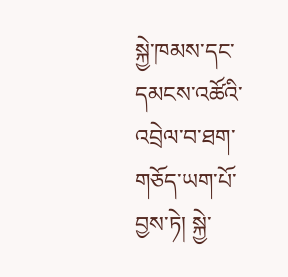སྐྱེ་ཁམས་དང་དམངས་འཚོའི་འབྲེལ་བ་ཐག་གཅོད་ཡག་པོ་བྱས་ཏེ། སྐྱེ་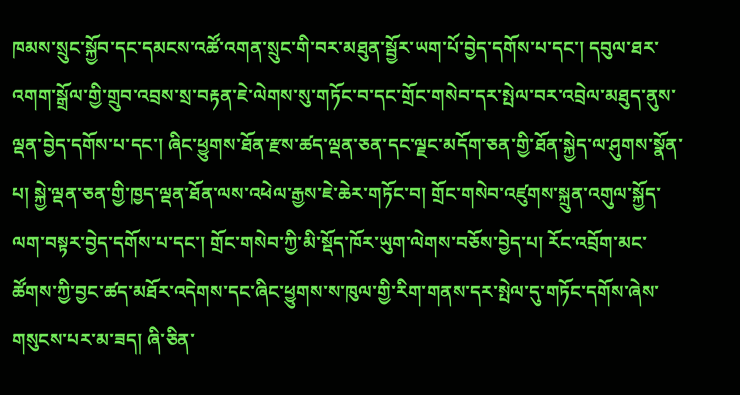ཁམས་སྲུང་སྐྱོབ་དང་དམངས་འཚོ་འགན་སྲུང་གི་བར་མཐུན་སྦྱོར་ཡག་པོ་བྱེད་དགོས་པ་དང་། དབུལ་ཐར་འགག་སྒྲོལ་གྱི་གྲུབ་འབྲས་སྲ་བརྟན་ཇེ་ལེགས་སུ་གཏོང་བ་དང་གྲོང་གསེབ་དར་སྤེལ་བར་འབྲེལ་མཐུད་ནུས་ལྡན་བྱེད་དགོས་པ་དང་། ཞིང་ཕྱུགས་ཐོན་རྫས་ཚད་ལྡན་ཅན་དང་ལྗང་མདོག་ཅན་གྱི་ཐོན་སྐྱེད་ལ་ཤུགས་སྣོན་པ། སྐྱེ་ལྡན་ཅན་གྱི་ཁྱད་ལྡན་ཐོན་ལས་འཕེལ་རྒྱས་ཇེ་ཆེར་གཏོང་བ། གྲོང་གསེབ་འཛུགས་སྐྲུན་འགུལ་སྐྱོད་ལག་བསྟར་བྱེད་དགོས་པ་དང་། གྲོང་གསེབ་ཀྱི་མི་སྡོད་ཁོར་ཡུག་ལེགས་བཅོས་བྱེད་པ། རོང་འབྲོག་མང་ཚོགས་ཀྱི་བྱང་ཚད་མཐོར་འདེགས་དང་ཞིང་ཕྱུགས་ས་ཁུལ་གྱི་རིག་གནས་དར་སྤེལ་དུ་གཏོང་དགོས་ཞེས་གསུངས་པར་མ་ཟད། ཞི་ཅིན་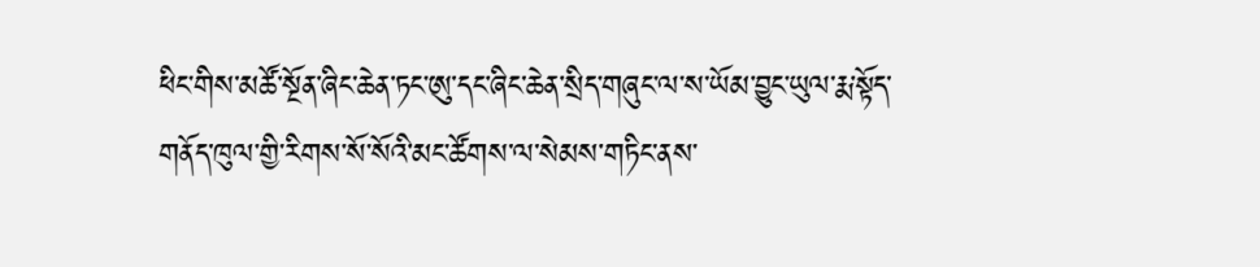ཕིང་གིས་མཚོ་སྔོན་ཞིང་ཆེན་ཏང་ཨུ་དང་ཞིང་ཆེན་སྲིད་གཞུང་ལ་ས་ཡོམ་བྱུང་ཡུལ་རྨ་སྟོད་གནོད་ཁུལ་གྱི་རིགས་སོ་སོའི་མང་ཚོགས་ལ་སེམས་གཏིང་ནས་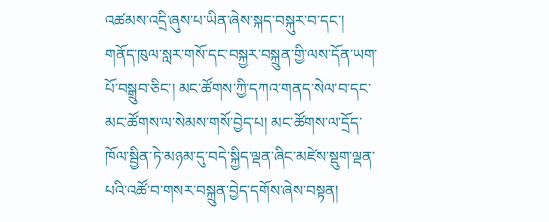འཚམས་འདྲི་ཞུས་པ་ཡིན་ཞེས་སྐད་བསྐུར་བ་དང་། གནོད་ཁུལ་སླར་གསོ་དང་བསྐྱར་བསྐྲུན་གྱི་ལས་དོན་ཡག་པོ་བསྒྲུབ་ཅིང་། མང་ཚོགས་ཀྱི་དཀའ་གནད་སེལ་བ་དང་མང་ཚོགས་ལ་སེམས་གསོ་བྱེད་པ། མང་ཚོགས་ལ་དྲོད་ཁོལ་སྦྱིན་ཏེ་མཉམ་དུ་བདེ་སྐྱིད་ལྡན་ཞིང་མཛེས་སྡུག་ལྡན་པའི་འཚོ་བ་གསར་བསྐྲུན་བྱེད་དགོས་ཞེས་བསྟན།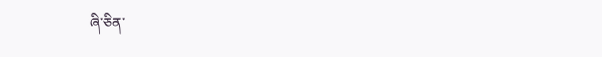ཞི་ཅིན་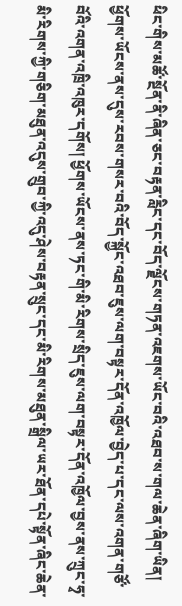ཕིང་གིས་མཚོ་སྔོན་ནི་ཞིན་ཅང་བརྟན་རླིང་དང་བོད་ལྗོངས་གཏན་འཇགས་ཡོང་བའི་འཐབ་ས་གལ་ཆེན་ཞིག་ཡིན། ཕྱོགས་ཡོངས་ནས་དུས་རབས་གསར་བའི་བོད་སྐྱོང་འཐབ་ཇུས་ལག་བསྟར་དོན་འཁྱོལ་བྱེད་པ་དང་ལས་འགན་གཙོ་བོའི་འགན་འཁྲི་འཁུར་དགོས། ཕྱོགས་ཡོངས་ནས་ཏང་གི་མི་རིགས་སྲིད་ཇུས་ལག་བསྟར་དོན་འཁྱོལ་བྱས་ནས་ཀྲུང་ཧྭ་མི་རིགས་ཀྱི་གཅིག་མཐུན་འདུས་གྲུབ་ཀྱི་འདུ་ཤེས་བརྟན་སྲུང་དང་མི་རིགས་མཐུན་སྒྲིལ་ཡར་ཐོན་དཔེ་སྟོན་ཞིང་ཆེན་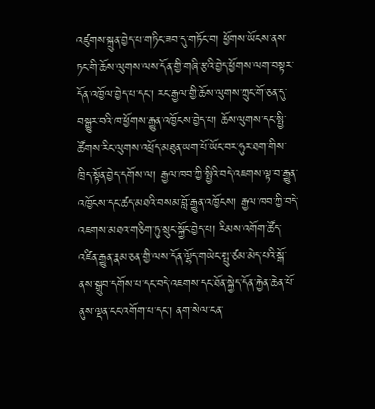འཛུགས་སྐྲུན་བྱེད་པ་གཏིང་ཟབ་དུ་གཏོང་བ། ཕྱོགས་ཡོངས་ནས་ཏང་གི་ཆོས་ལུགས་ལས་དོན་གྱི་གཞི་རྩའི་བྱེད་ཕྱོགས་ལག་བསྟར་དོན་འཁྱོལ་བྱེད་པ་དང་། རང་རྒྱལ་གྱི་ཆོས་ལུགས་ཀྲུང་གོ་ཅན་དུ་བསྒྱུར་བའི་ཁ་ཕྱོགས་རྒྱུན་འཁྱོངས་བྱེད་པ། ཆོས་ལུགས་དང་སྤྱི་ཚོགས་རིང་ལུགས་འཕྲོད་མཐུན་ཡག་པོ་ཡོང་བར་ཧུར་ཐག་གིས་ཁྲིད་སྟོན་བྱེད་དགོས་ལ། རྒྱལ་ཁབ་ཀྱི་སྤྱིའི་བདེ་འཇགས་ལྟ་བ་རྒྱུན་འཁྱོངས་དང་ཚད་མཐའི་བསམ་བློ་རྒྱུན་འཁྱོངས། རྒྱལ་ཁབ་ཀྱི་བདེ་འཇགས་མཐའ་གཅིག་ཏུ་སྲུང་སྐྱོང་བྱེད་པ། རིམས་འགོག་ཚོད་འཛིན་རྒྱུན་རྣམ་ཅན་གྱི་ལས་དོན་ལྷོད་གཡེང་སྤུ་ཙམ་མེད་པའི་སྒོ་ནས་སྒྲུབ་དགོས་པ་དང་བདེ་འཇགས་དང་ཐོན་སྐྱེད་དོན་རྐྱེན་ཆེན་པོ་ནུས་ལྡན་ངང་འགོག་པ་དང་། ནག་སེལ་ངན་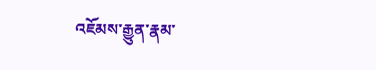འཇོམས་རྒྱུན་རྣམ་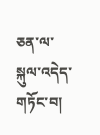ཅན་ལ་སྐུལ་འདེད་གཏོང་བ།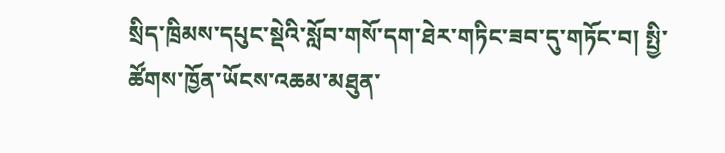སྲིད་ཁྲིམས་དཔུང་སྡེའི་སློབ་གསོ་དག་ཐེར་གཏིང་ཟབ་དུ་གཏོང་བ། སྤྱི་ཚོགས་ཁྱོན་ཡོངས་འཆམ་མཐུན་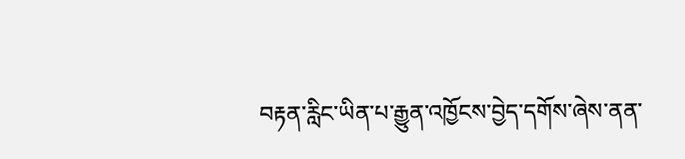བརྟན་རླིང་ཡིན་པ་རྒྱུན་འཁྱོངས་བྱེད་དགོས་ཞེས་ནན་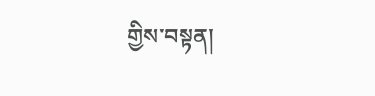གྱིས་བསྟན།